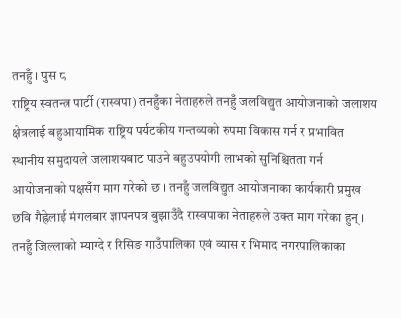तनहुँ । पुस ८
राष्ट्रिय स्वतन्त्र पार्टी (रास्वपा) तनहुँका नेताहरुले तनहुँ जलविद्युत आयोजनाको जलाशय क्षेत्रलाई बहुआयामिक राष्ट्रिय पर्यटकीय गन्तव्यको रुपमा विकास गर्न र प्रभावित स्थानीय समुदायले जलाशयबाट पाउने बहुउपयोगी लाभको सुनिश्चितता गर्न आयोजनाको पक्षसँग माग गरेको छ । तनहुँ जलविद्युत आयोजनाका कार्यकारी प्रमुख छवि गैह्रेलाई मंगलबार ज्ञापनपत्र बुझाउँदै रास्वपाका नेताहरुले उक्त माग गरेका हुन् ।
तनहुँ जिल्लाको म्याग्दे र रिसिङ गाउँपालिका एवं व्यास र भिमाद नगरपालिकाका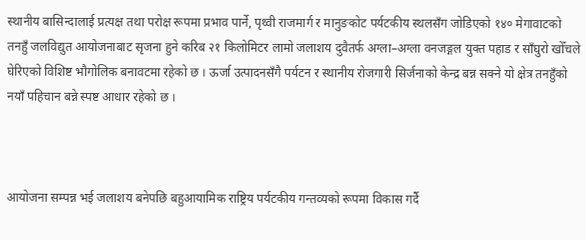स्थानीय बासिन्दालाई प्रत्यक्ष तथा परोक्ष रूपमा प्रभाव पार्ने, पृथ्वी राजमार्ग र मानुङकोट पर्यटकीय स्थलसँग जोडिएको १४० मेगावाटको तनहुँ जलविद्युत आयोजनाबाट सृजना हुने करिब २१ किलोमिटर लामो जलाशय दुवैतर्फ अग्ला–अग्ला वनजङ्गल युक्त पहाड र साँघुरो खोँचले घेरिएको विशिष्ट भौगोलिक बनावटमा रहेको छ । ऊर्जा उत्पादनसँगै पर्यटन र स्थानीय रोजगारी सिर्जनाको केन्द्र बन्न सक्ने यो क्षेत्र तनहुँको नयाँ पहिचान बन्ने स्पष्ट आधार रहेको छ ।



आयोजना सम्पन्न भई जलाशय बनेपछि बहुआयामिक राष्ट्रिय पर्यटकीय गन्तव्यको रूपमा विकास गर्दै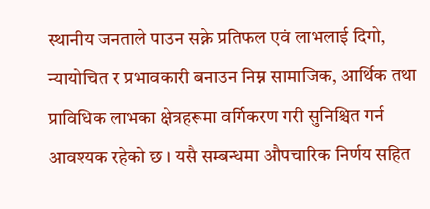स्थानीय जनताले पाउन सक्ने प्रतिफल एवं लाभलाई दिगो, न्यायोचित र प्रभावकारी बनाउन निम्न सामाजिक, आर्थिक तथा प्राविधिक लाभका क्षेत्रहरूमा वर्गिकरण गरी सुनिश्चित गर्न आवश्यक रहेको छ । यसै सम्बन्धमा औपचारिक निर्णय सहित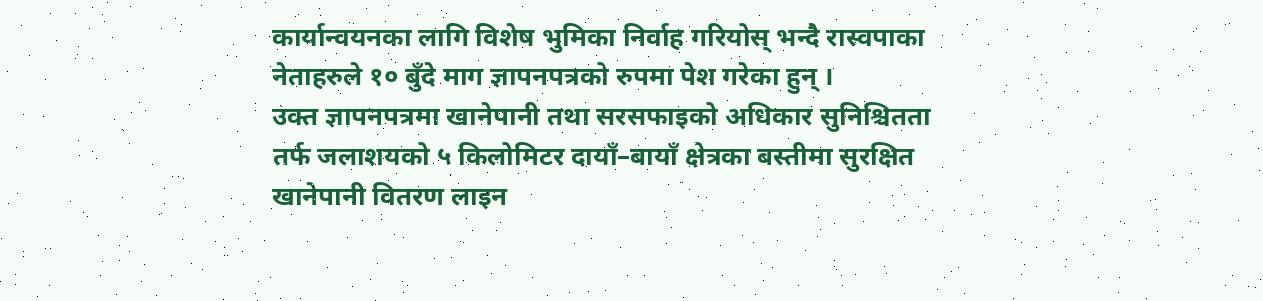कार्यान्वयनका लागि विशेष भुमिका निर्वाह गरियोस् भन्दै रास्वपाका नेताहरुले १० बुँदे माग ज्ञापनपत्रको रुपमा पेश गरेका हुन् ।
उक्त ज्ञापनपत्रमा खानेपानी तथा सरसफाइको अधिकार सुनिश्चितता तर्फ जलाशयको ५ किलोमिटर दायाँ–बायाँ क्षेत्रका बस्तीमा सुरक्षित खानेपानी वितरण लाइन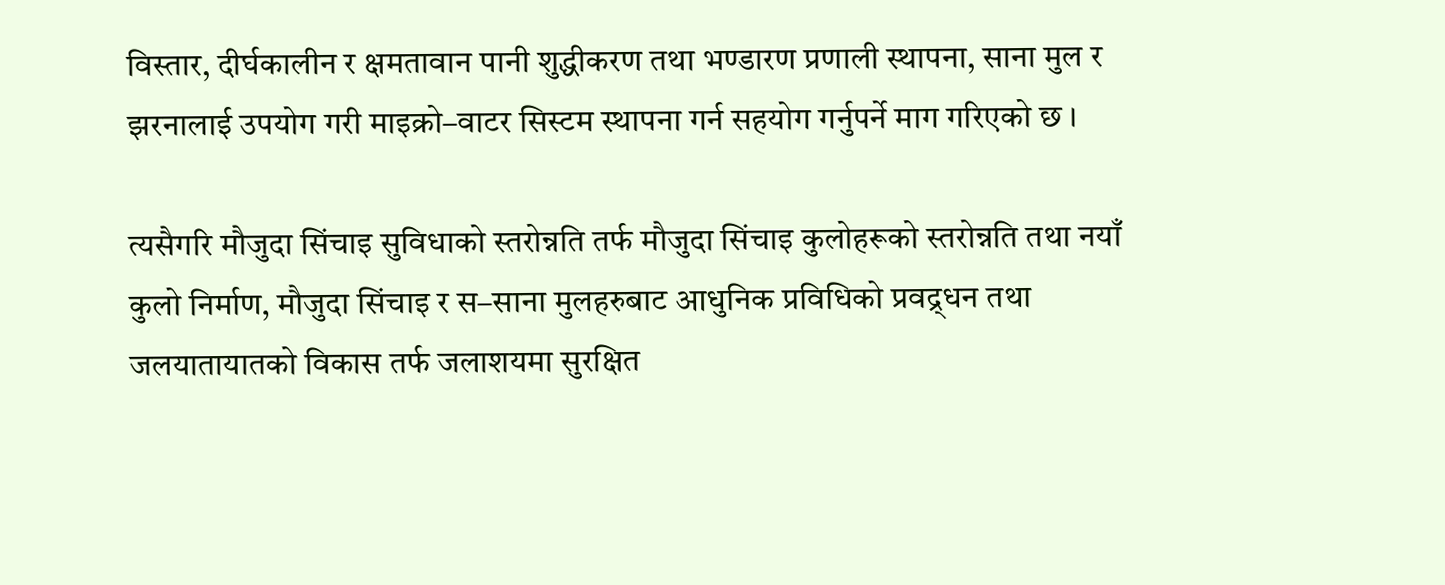विस्तार, दीर्घकालीन र क्षमतावान पानी शुद्धीकरण तथा भण्डारण प्रणाली स्थापना, साना मुल र झरनालाई उपयोग गरी माइक्रो–वाटर सिस्टम स्थापना गर्न सहयोग गर्नुपर्ने माग गरिएको छ ।

त्यसैगरि मौजुदा सिंचाइ सुविधाको स्तरोन्नति तर्फ मौजुदा सिंचाइ कुलोहरूको स्तरोन्नति तथा नयाँ कुलो निर्माण, मौजुदा सिंचाइ र स–साना मुलहरुबाट आधुनिक प्रविधिको प्रवद्र्धन तथा जलयातायातको विकास तर्फ जलाशयमा सुरक्षित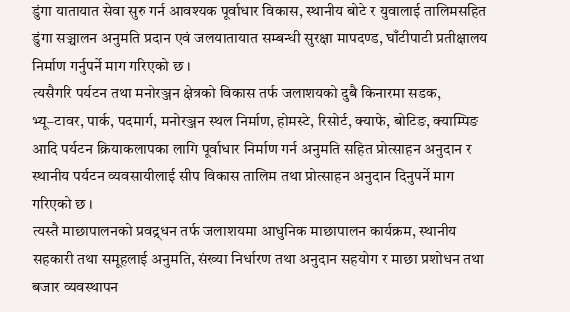डुंगा यातायात सेवा सुरु गर्न आवश्यक पूर्वाधार विकास, स्थानीय बोटे र युवालाई तालिमसहित डुंगा सञ्चालन अनुमति प्रदान एवं जलयातायात सम्बन्धी सुरक्षा मापदण्ड, घाँटीपाटी प्रतीक्षालय निर्माण गर्नुपर्ने माग गरिएको छ ।
त्यसैगरि पर्यटन तथा मनोरञ्जन क्षेत्रको विकास तर्फ जलाशयको दुबै किनारमा सडक, भ्यू–टावर, पार्क, पदमार्ग, मनोरञ्जन स्थल निर्माण, होमस्टे, रिसोर्ट, क्याफे, बोटिङ, क्याम्पिङ आदि पर्यटन क्रियाकलापका लागि पूर्वाधार निर्माण गर्न अनुमति सहित प्रोत्साहन अनुदान र स्थानीय पर्यटन व्यवसायीलाई सीप विकास तालिम तथा प्रोत्साहन अनुदान दिनुपर्ने माग गरिएको छ ।
त्यस्तै माछापालनको प्रवद्र्धन तर्फ जलाशयमा आधुनिक माछापालन कार्यक्रम, स्थानीय सहकारी तथा समूहलाई अनुमति, संख्या निर्धारण तथा अनुदान सहयोग र माछा प्रशोधन तथा बजार व्यवस्थापन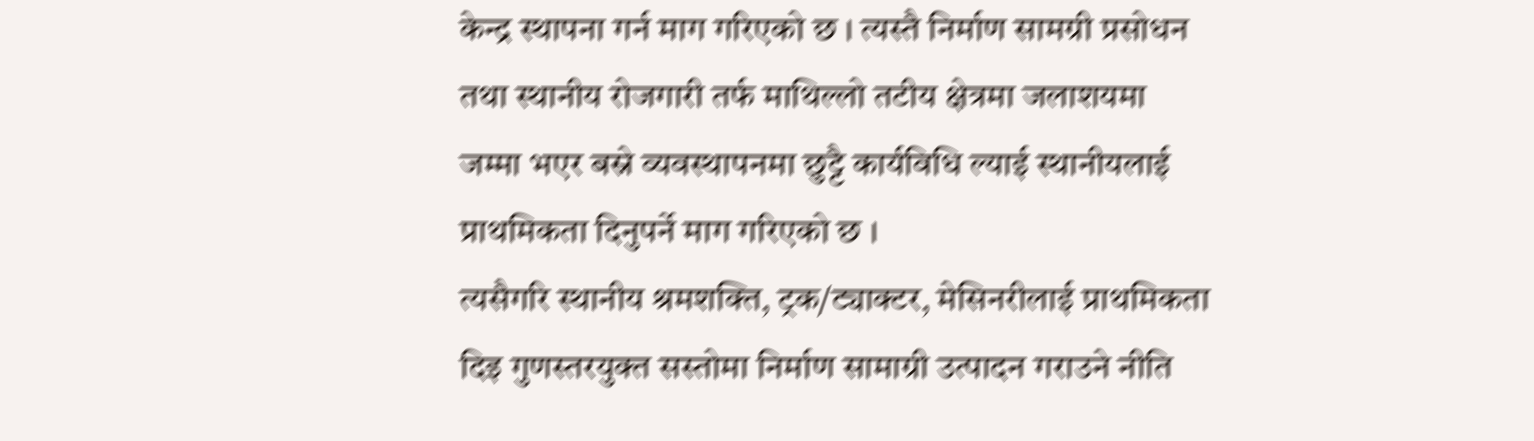केन्द्र स्थापना गर्न माग गरिएको छ । त्यस्तै निर्माण सामग्री प्रसोधन तथा स्थानीय रोजगारी तर्फ माथिल्लो तटीय क्षेत्रमा जलाशयमा जम्मा भएर बस्ने व्यवस्थापनमा छुट्टै कार्यविधि ल्याई स्थानीयलाई प्राथमिकता दिनुपर्ने माग गरिएको छ ।
त्यसैगरि स्थानीय श्रमशक्ति, ट्रक/ट्याक्टर, मेसिनरीलाई प्राथमिकता दिइ गुणस्तरयुक्त सस्तोमा निर्माण सामाग्री उत्पादन गराउने नीति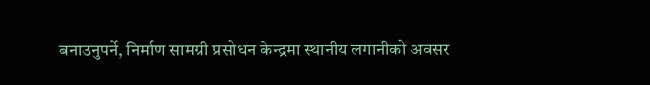बनाउनुपर्ने, निर्माण सामग्री प्रसोधन केन्द्रमा स्थानीय लगानीको अवसर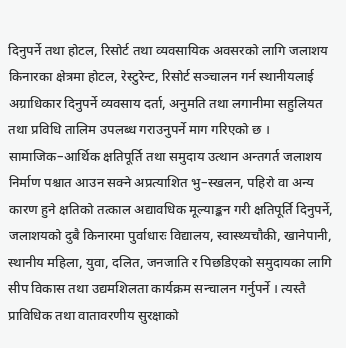दिनुपर्ने तथा होटल, रिसोर्ट तथा व्यवसायिक अवसरको लागि जलाशय किनारका क्षेत्रमा होटल, रेस्टुरेन्ट, रिसोर्ट सञ्चालन गर्न स्थानीयलाई अग्राधिकार दिनुपर्ने व्यवसाय दर्ता, अनुमति तथा लगानीमा सहुलियत तथा प्रविधि तालिम उपलब्ध गराउनुपर्ने माग गरिएको छ ।
सामाजिक–आर्थिक क्षतिपूर्ति तथा समुदाय उत्थान अन्तगर्त जलाशय निर्माण पश्चात आउन सक्ने अप्रत्याशित भु–स्खलन, पहिरो वा अन्य कारण हुने क्षतिको तत्काल अद्यावधिक मूल्याङ्कन गरी क्षतिपूर्ति दिनुपर्ने, जलाशयको दुबै किनारमा पुर्वाधारः विद्यालय, स्वास्थ्यचौकी, खानेपानी, स्थानीय महिला, युवा, दलित, जनजाति र पिछडिएको समुदायका लागि सीप विकास तथा उद्यमशिलता कार्यक्रम सन्चालन गर्नुपर्ने । त्यस्तै प्राविधिक तथा वातावरणीय सुरक्षाको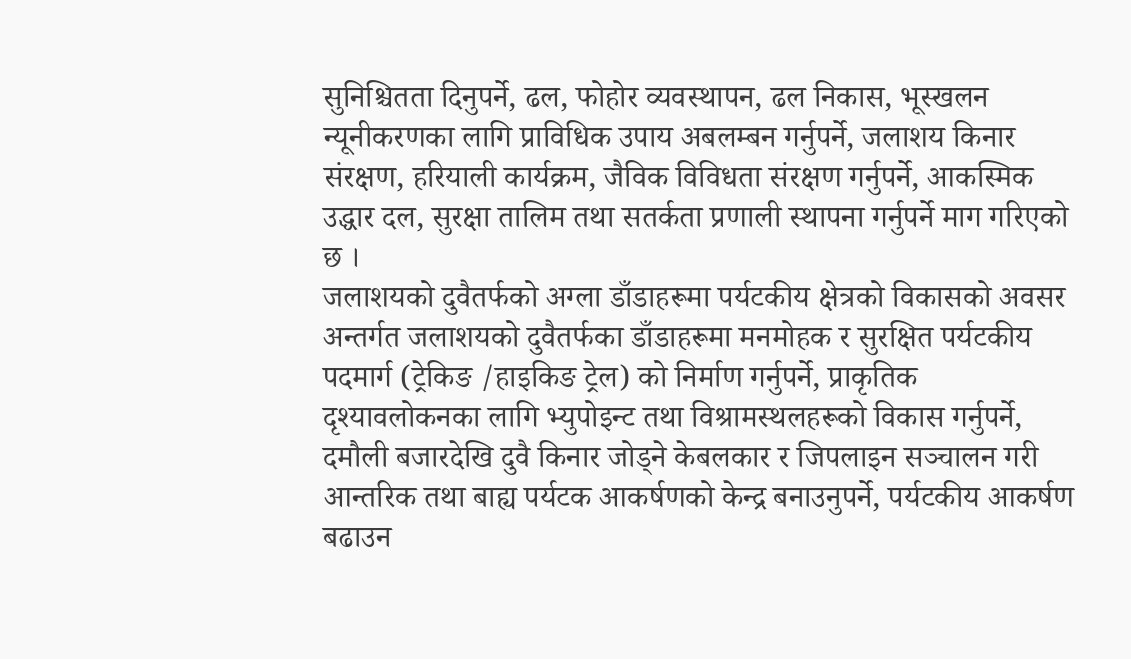सुनिश्चितता दिनुपर्ने, ढल, फोहोर व्यवस्थापन, ढल निकास, भूस्खलन न्यूनीकरणका लागि प्राविधिक उपाय अबलम्बन गर्नुपर्ने, जलाशय किनार संरक्षण, हरियाली कार्यक्रम, जैविक विविधता संरक्षण गर्नुपर्ने, आकस्मिक उद्धार दल, सुरक्षा तालिम तथा सतर्कता प्रणाली स्थापना गर्नुपर्ने माग गरिएको छ ।
जलाशयको दुवैतर्फको अग्ला डाँडाहरूमा पर्यटकीय क्षेत्रको विकासको अवसर अन्तर्गत जलाशयको दुवैतर्फका डाँडाहरूमा मनमोहक र सुरक्षित पर्यटकीय पदमार्ग (ट्रेकिङ /हाइकिङ ट्रेल) को निर्माण गर्नुपर्ने, प्राकृतिक दृश्यावलोकनका लागि भ्युपोइन्ट तथा विश्रामस्थलहरूको विकास गर्नुपर्ने, दमौली बजारदेखि दुवै किनार जोड्ने केबलकार र जिपलाइन सञ्चालन गरी आन्तरिक तथा बाह्य पर्यटक आकर्षणको केन्द्र बनाउनुपर्ने, पर्यटकीय आकर्षण बढाउन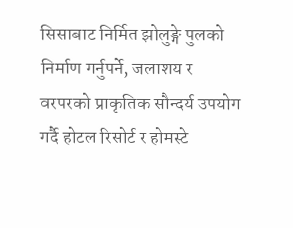सिसाबाट निर्मित झोलुङ्गे पुलको निर्माण गर्नुपर्ने, जलाशय र वरपरको प्राकृतिक सौन्दर्य उपयोग गर्दै होटल रिसोर्ट र होमस्टे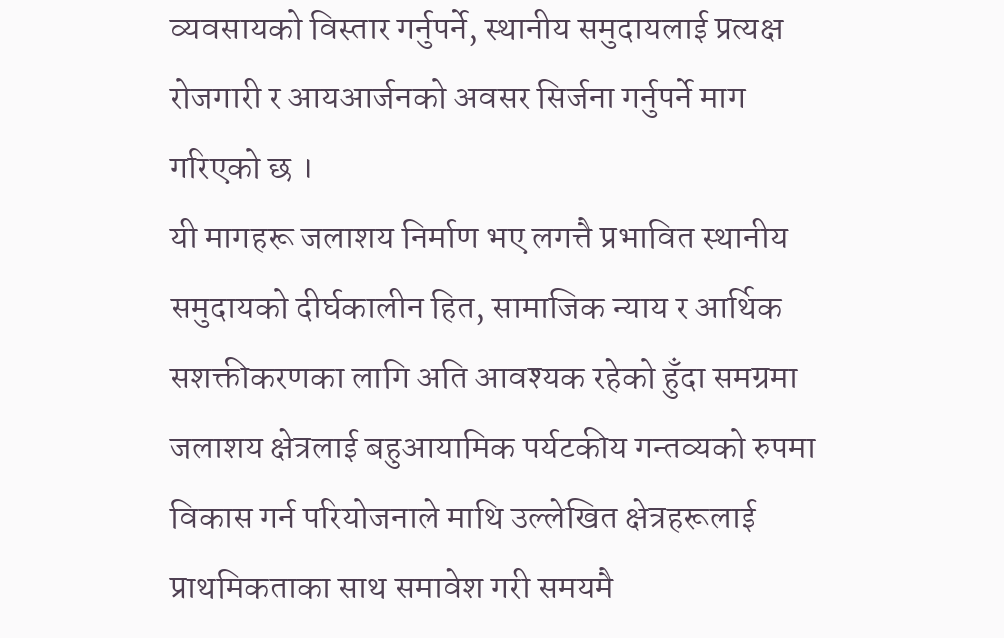व्यवसायको विस्तार गर्नुपर्ने, स्थानीय समुदायलाई प्रत्यक्ष रोजगारी र आयआर्जनको अवसर सिर्जना गर्नुपर्ने माग गरिएको छ ।
यी मागहरू जलाशय निर्माण भए लगत्तै प्रभावित स्थानीय समुदायको दीर्घकालीन हित, सामाजिक न्याय र आर्थिक सशक्तीकरणका लागि अति आवश्यक रहेको हुँदा समग्रमा जलाशय क्षेत्रलाई बहुआयामिक पर्यटकीय गन्तव्यको रुपमा विकास गर्न परियोजनाले माथि उल्लेखित क्षेत्रहरूलाई प्राथमिकताका साथ समावेश गरी समयमै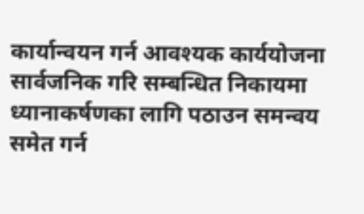कार्यान्वयन गर्न आवश्यक कार्ययोजना सार्वजनिक गरि सम्बन्धित निकायमा ध्यानाकर्षणका लागि पठाउन समन्वय समेत गर्न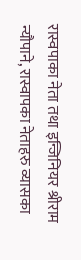रास्वपाका नेता तथा इन्जिनियर श्रीराम न्यौपाने, रास्वापका नेताहरु व्यासका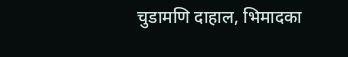चुडामणि दाहाल, भिमादका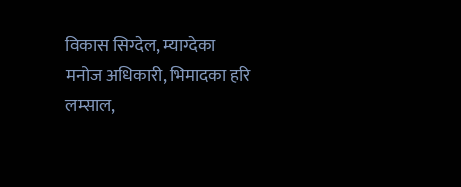विकास सिग्देल, म्याग्देका मनोज अधिकारी, भिमादका हरि लम्साल,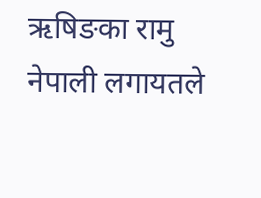ऋषिङका रामु नेपाली लगायतले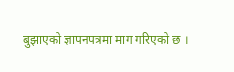बुझाएको ज्ञापनपत्रमा माग गरिएको छ ।